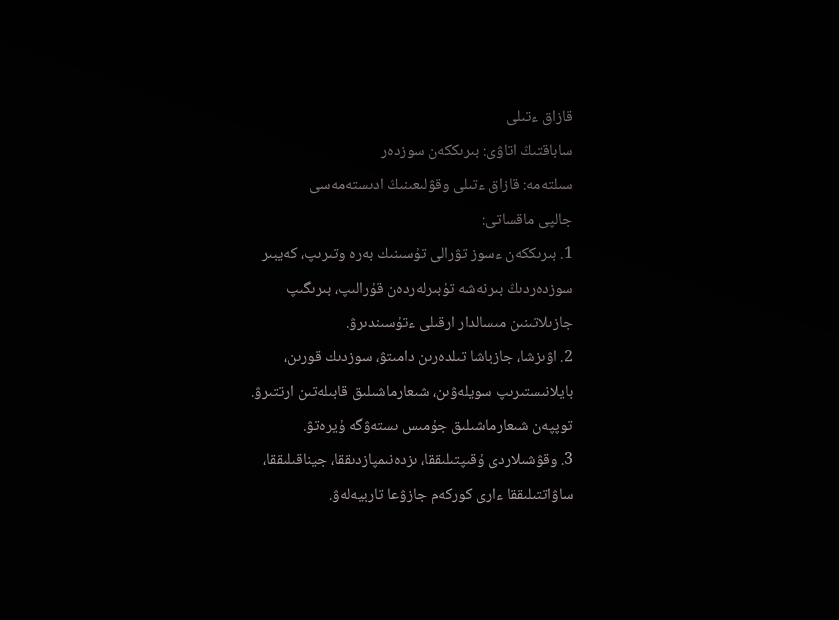قازاق ءتىلى
ساباقتىڭ اتاۋى: بىرىككەن سوزدەر
سىلتەمە: قازاق ءتىلى وقۋلىعىنىڭ ادىستەمەسى
جالپى ماقساتى:
1. بىرىككەن ءسوز تۋرالى تۇسىنىك بەرە وتىرىپ، كەيبىر سوزدەردىڭ بىرنەشە تۇبىرلەردەن قۇرالىپ، بىرىگىپ جازىلاتىنىن مىسالدار ارقىلى ءتۇسىندىرۋ.
2. اۋىزشا، جازباشا تىلدەرىن دامىتۋ، سوزدىك قورىن، بايلانىستىرىپ سويلەۋىن، شىعارماشىلىق قابىلەتىن ارتتىرۋ. توپپەن شىعارماشىلىق جۇمىس ىستەۋگە ۇيرەتۋ.
3. وقۋشىلاردى ۇقىپتىلىققا، ىزدەنىمپازدىققا، جيناقىلىققا، ساۋاتتىلىققا ءارى كوركەم جازۋعا تاربيەلەۋ.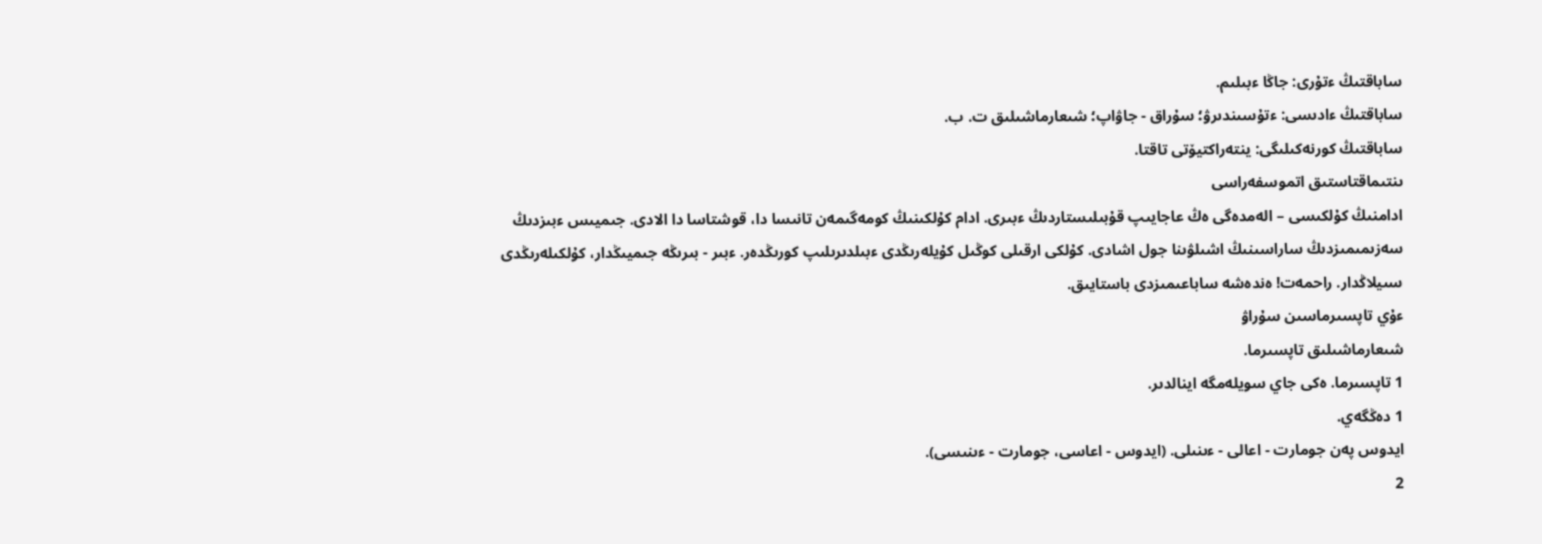ساباقتىڭ ءتۇرى: جاڭا ءبىلىم.
ساباقتىڭ ءادىسى: ءتۇسىندىرۋ؛ سۇراق - جاۋاپ؛ شىعارماشىلىق ت. ب.
ساباقتىڭ كورنەكىلىگى: ينتەراكتيۆتى تاقتا.
ىنتىماقتاستىق اتموسفەراسى
ادامنىڭ كۇلكىسى – الەمدەگى ەڭ عاجايىپ قۇبىلىستاردىڭ ءبىرى. ادام كۇلكىنىڭ كومەگىمەن تانىسا دا، قوشتاسا دا الادى. جىميىس ءبىزدىڭ سەزىمىمىزدىڭ ساراسىنىڭ اشىلۋىنا جول اشادى. كۇلكى ارقىلى كوڭىل كۇيلەرىڭدى ءبىلدىرىلىپ كورىڭدەر. ءبىر - بىرىڭە جىميىڭدار، كۇلكىلەرىڭدى سىيلاڭدار. راحمەت! ەندەشە ساباعىمىزدى باستايىق.
ءۇي تاپسىرماسىن سۇراۋ
شىعارماشىلىق تاپسىرما.
1 تاپسىرما. ەكى جاي سويلەمگە اينالدىر.
1 دەڭگەي.
ايدوس پەن جومارت - اعالى - ءىنىلى. (ايدوس - اعاسى، جومارت - ءىنىسى).
2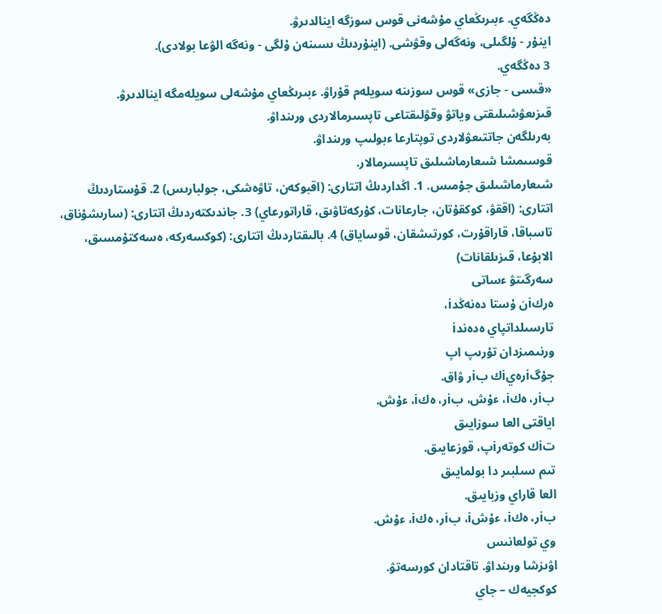دەڭگەي. ءبىرىڭعاي مۇشەنى قوس سوزگە اينالدىرۋ.
اينۇر - ۇلگىلى، ونەگەلى وقۋشى. (اينۇردىڭ ىسىنەن ۇلگى - ونەگە الۋعا بولادى).
3 دەڭگەي.
«قىسى - جازى» قوس سوزىنە سويلەم قۇراۋ. ءبىرىڭعاي مۇشەلى سويلەمگە اينالدىرۋ.
قىزىعۋشىلىقتى وياتۋ وقۋلىقتاعى تاپسىرمالاردى ورىنداۋ.
بەرىلگەن جاتتىعۋلاردى توپتارعا ءبولىپ ورىنداۋ.
قوسىمشا شىعارماشىلىق تاپسىرمالار.
شىعارماشىلىق جۇمىس. 1. اڭداردىڭ اتتارى: (اقبوكەن، تاۋەشكى، جولبارىس) 2. قۇستاردىڭ اتتارى: (اققۋ، كوكقۇتان، جارعانات، كۇركەتاۋىق، قاراتورعاي) 3. جاندىكتەردىڭ اتتارى: (سارىشۇناق، تاسباقا، قاراقۇرت، كورتىشقان، قوساياق) 4. بالىقتاردىڭ اتتارى: (كوكسەركە، ەسەكتۇمسىق، الابۇعا، قىزىلقانات)
سەرگىتۋ ءساتى
ەركiن ۇستا دەنەڭدi،
تارسىلداتپاي ەدەندi
ورنىمىزدان تۇرىپ اپ
جۇگiرەيiك بiر ۋاق.
بiر، ەكi، ءۇش، بiر، ەكi، ءۇش.
اياقتى العا سوزايىق
تiك كوتەرiپ، قوزعايىق.
تىم سىلبىر دا بولمايىق
العا قاراي وزبايىق.
بiر، ەكi، ءۇشi، بiر، ەكi، ءۇش.
وي تولعانىس
اۋىزشا ورىنداۋ. تاقتادان كورسەتۋ.
كوكجيەك – جاي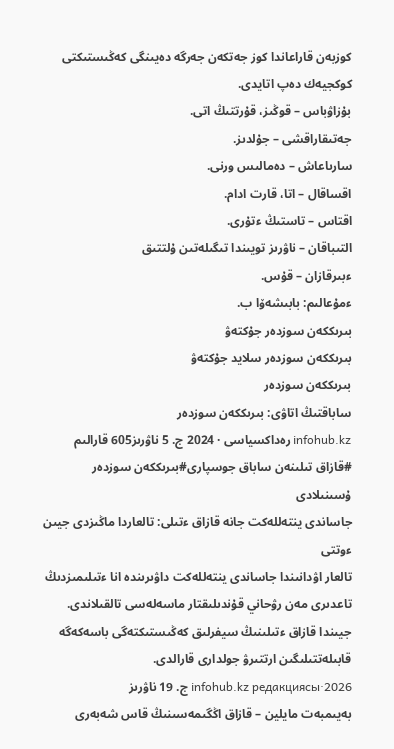كوزبەن قاراعاندا كوز جەتكەن جەرگە دەيىنگى كەڭىستىكتى كوكجيەك دەپ اتايدى.
بۇزاۋباس – قوڭىز، قۇرتتىڭ اتى.
جەتىقاراقشى – جۇلدىز.
سارىاعاش – دەمالىس ورنى.
اقساقال – اتا، قارت ادام.
اقتاس – تاستىڭ ءتۇرى.
التىباقان – ناۋرىز تويىندا تىگىلەتىن ۇلتتىق
ءبىرقازان – قۇس.
ءمۇعالىم: بابىشەۆا ب.
بىرىككەن سوزدەر جۇكتەۋ
بىرىككەن سوزدەر سلايد جۇكتەۋ
بىرىككەن سوزدەر
ساباقتىڭ اتاۋى: بىرىككەن سوزدەر
infohub.kz رەداكسياسى · 2024 ج. 5 ناۋرىز605 قارالىم
#قازاق تىلىنەن ساباق جوسپارى#بىرىككەن سوزدەر
ۇسىنىلادى
جاساندى ينتەللەكت جانە قازاق ءتىلى: تالعاردا ماڭىزدى جيىن ءوتتى
تالعار اۋدانىندا جاساندى ينتەللەكت داۋىرىندە انا ءتىلىمىزدىڭ تاعدىرى مەن رۋحاني قۇندىلىقتار ماسەلەسى تالقىلاندى. جيىندا قازاق ءتىلىنىڭ سيفرلىق كەڭىستىكتەگى باسەكەگە قابىلەتتىلىگىن ارتتىرۋ جولدارى قارالدى.
infohub.kz редакциясы·2026 ج. 19 ناۋرىز
بەيىمبەت مايلين – قازاق اڭگىمەسىنىڭ قاس شەبەرى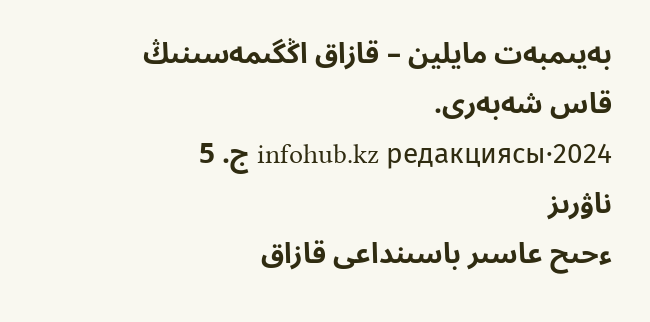بەيىمبەت مايلين – قازاق اڭگىمەسىنىڭ قاس شەبەرى.
infohub.kz редакциясы·2024 ج. 5 ناۋرىز
ءحىح عاسىر باسىنداعى قازاق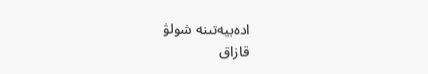ادەبيەتىنە شولۋ
قازاق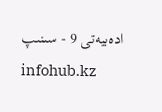ادەبيەتى 9 - سىنىپ
infohub.kz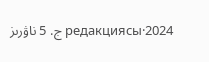редакциясы·2024 ج. 5 ناۋرىز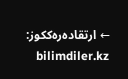← ارتقادەرەككوز: bilimdiler.kz